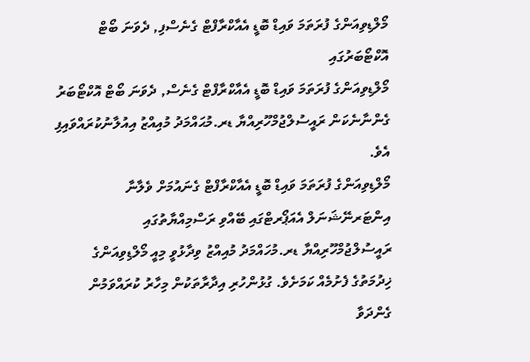މޯލްޑިވިއަންގެ ފުރަތަމަ ވައިޑް ބޮޑީ އެއާކްރާފްޓް ގެނެސްފި, ދެވަނަ ބޯޓް އޮކްޓޯބަރުގައި
މޯލްޑިވިއަންގެ ފުރަތަމަ ވައިޑް ބޮޑީ އެއާކްރާފްޓް ގެނެސް, ދެވަނަ ބޯޓް އޮކްޓޯބަރު ގެންނާނެކަން ރައީސުލްޖުމްހޫރިއްޔާ ޑރ.މުޙައްމަދު މުއިއްޒު އިއުލާނުކުރައްވައިފި އެވެ.
މޯލްޑިވިއަންގެ ފުރަތަމަ ވައިޑް ބޮޑީ އެއާކްރާފްޓް ގެނައުމަށް ވެލާނާ އިންޓަރނޭޝަނަލް އެއަޕޯރޓްގައި ބޭއްވި ރަސްމިއްޔާތުގައި ރައީސުލްޖުމްހޫރިއްޔާ ޑރ.މުހައްމަދު މުއިއްޒު ވިދާޅުވީ މިއީ މޯލްޑިވިއަންގެ ޚިދުމަތުގެ ފެށުމެއް ކަމަށެވެ. ގުޅުންހުރި އިދާރާތަކުން މިހާރު ކުރައްވަމުން ގެންދަވާ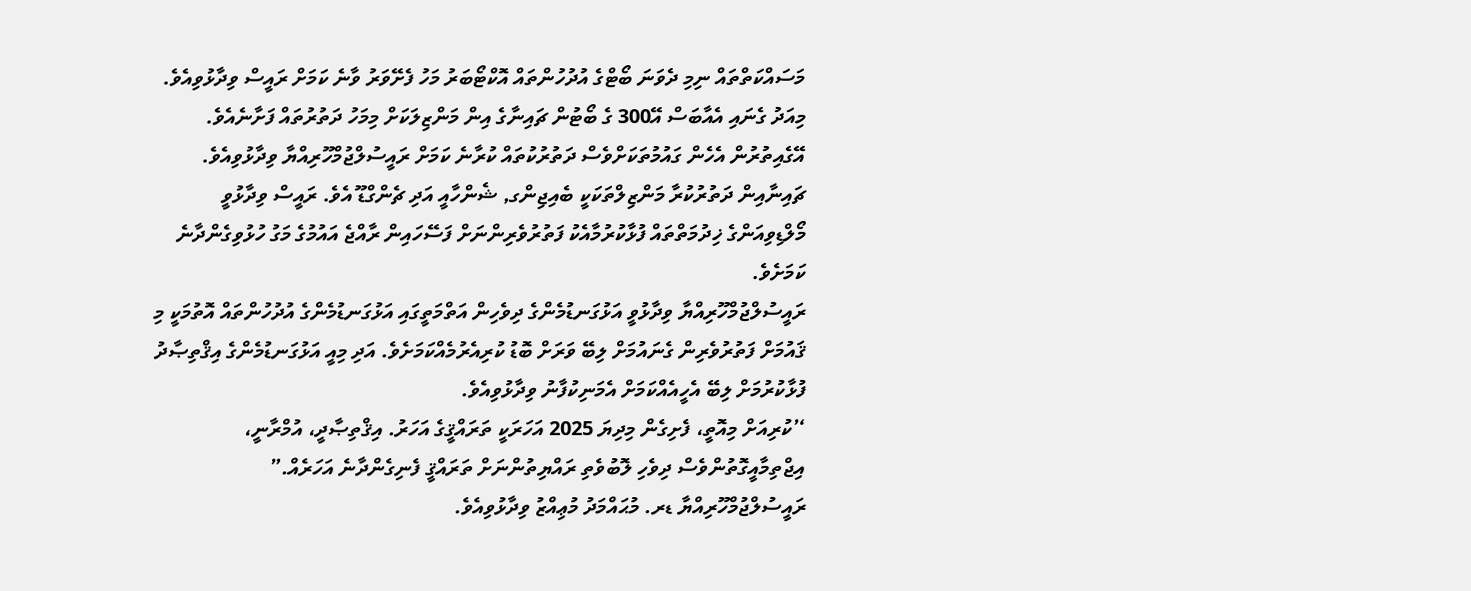މަސައްކަތްތައް ނިމި ދެވަނަ ބޯޓްގެ އުދުހުންތައް އޮކްޓޯބަރު މަހު ފެށޭވަރު ވާނެ ކަމަށް ރައީސް ވިދާޅުވިއެވެ.
މިއަދު ގެނައި އެއާބަސް އޭ300 ގެ ބޯޓުން ޗައިނާގެ އިން މަންޒިލަކަށް މިމަހު ދަތުރުތައް ފަށާނެއެވެ. އޭގެއިތުރުން އެހެން ގައުމުތަކަށްވެސް ދަތުރުކުތައް ކުރާނެ ކަމަށް ރައީސުލްޖުމްހޫރިއްޔާ ވިދާޅުވިއެވެ. ޗައިނާއިން ދަތުރުކުރާ މަންޒިލްތަކަކީ ބެއިޖިންގ, ޝެންހާއީ އަދި ޗެންގްޑޫ އެވެ. ރައީސް ވިދާޅުވީ މޯލްޑިވިއަންގެ ޚިދުމަތްތައް ފުޅާކުރުމާއެކު ފަތުރުވެރިންނަށް ފަސޭހައިން ރާއްޖެ އައުމުގެ މަގު ހުޅުވިގެންދާނެ ކަމަށެވެ.
ރައީސުލްޖުމްހޫރިއްޔާ ވިދާޅުވީ އަޅުގަނޑުމެންގެ ދިވެހިން އަތްމަތީގައި އަޅުގަނޑުމެންގެ އުދުހުންތައް އޮތުމަކީ މި ޤައުމަށް ފަތުރުވެރިން ގެނައުމަށް ލިބޭ ވަރަށް ބޮޑު ކުރިއެރުމެއްކަމަށެވެ. އަދި މިއީ އަޅުގަނޑުމެންގެ އިޤްތިޞާދު ފުޅާކުރުމަށް ލިބޭ އެހީއެއްކަމަށް އެމަނިކުފާނު ވިދާޅުވިއެވެ.
‘’ކުރިއަށް މިއޮތީ، ފެށިގެން މިދިޔަ 2025 އަހަރަކީ ތަރައްޤީގެ އަހަރު. އިޤްތިޞާދީ، އުމްރާނީ، އިޖްތިމާއީގޮތުންވެސް ދިވެހި ލޮބުވެތި ރައްޔިތުންނަށް ތަރައްޤީ ފެނިގެންދާނެ އަހަރެއް.” ރައީސުލްޖުމްހޫރިއްޔާ ޑރ. މުޙައްމަދު މުޢިއްޒު ވިދާޅުވިއެވެ.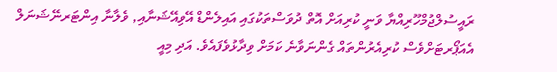ރައީސުލްޖުމްހޫރިއްޔާ ވަނީ ކުރިއަށް އޮތް ދުވަސްތަކުގައި އައިލެންޑް އޭވިއޭޝަނާއި, ވެލާނާ އިންޓަރނޭޝަނަލް އެއަޕޯރޓަށްވެސް ކުރިއެރުންތައް ގެންނަވާނެ ކަމަށް ވިދާޅުވެފައެވެ. އަދި މިއީ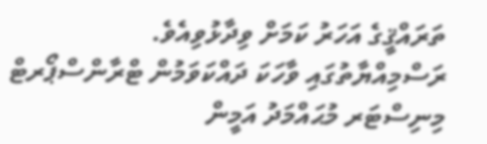ތަރައްޤީގެ އަހަރު ކަމަށް ވިދާޅުވިއެވެ.
ރަސްމިއްޔާތުގައި ވާހަކަ ދައްކަވަމުން ޓްރާންސްޕޯރޓް މިނިސްޓަރ މުޙައްމަދު އަމީން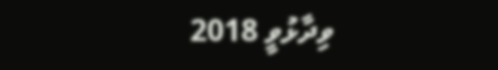ވިދާޅުވީ 2018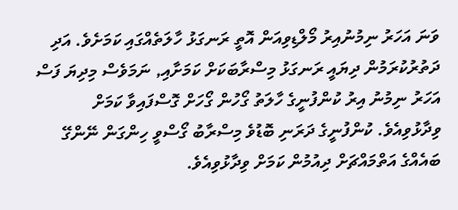ވަނަ އަހަރު ނިމުނުއިރު މޯލްޑިވިއަން އޮތީ ރަނގަޅު ހާލަތެއްގައި ކަމަށެވެ. އަދި ދަތުރުކުރަމުން ދިޔައީ ރަނގަޅު މިސްރާބަކަށް ކަމަށާއި, ނަމަވެސް މިދިޔަ ފަސް އަހަރު ނިމުނު އިރު ކުންފުނީގެ ހާލަތު ގޯހުން ގޯހަށް ގޮސްފައިވާ ކަމަށް ވިދާޅުވިއެވެ. ކުންފުނީގެ ދަރަނި ބޮޑުވެ މިސްރާބު ގޯސްވީ ހިންގަން ނޭންގޭ ބައެއްގެ އަތްމައްޗަށް ދިއުމުން ކަމަށް ވިދާޅުވިއެވެ.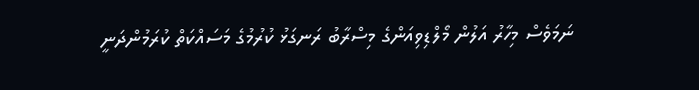ނަމަވެސް މިހާރު އަލުން މޯލްޑިވިއަންގެ މިސްރާބު ރަނގަޅު ކުރުމުގެ މަސައްކަތް ކުރަމުންދަނީ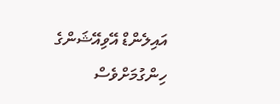އައިލެންޑް އޭވިއޭޝަންގެ ހިންގުމަށްވެސް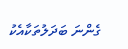ގެންނަ ބަދަލުތަކާއެކު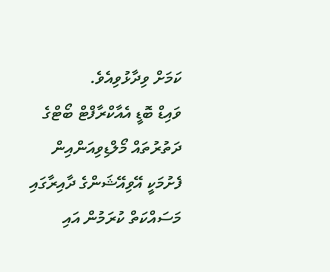ކަމަށް ވިދާޅުވިއެވެ.
ވައިޑް ބޮޑީ އެއާކްރާފްޓް ބޯޓްގެ ދަތުރުތައް މޯލްޑިވިއަންއިން ފެށުމަކީ އޭވިއޭޝަންގެ ދާއިރާގައި މަސައްކަތް ކުރަމުން އައި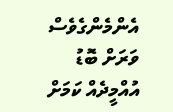އެންމެންގެވެސް ވަރަށް ބޮޑު އުއްމީދެއް ކަމަށް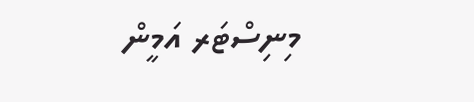މިނިސްޓަރ އަމީން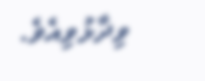ވިދާޅުވިއެވެ.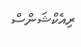ރިއެކްޝަންސް